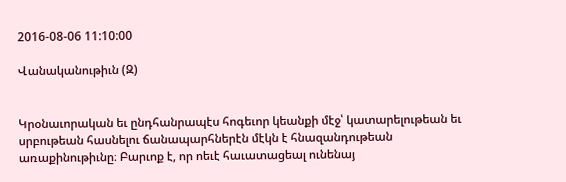2016-08-06 11:10:00

Վանականութիւն (Զ)


Կրօնաւորական եւ ընդհանրապէս հոգեւոր կեանքի մէջ՝ կատարելութեան եւ սրբութեան հասնելու ճանապարհներէն մէկն է հնազանդութեան առաքինութիւնը։ Բարւոք է, որ ոեւէ հաւատացեալ ունենայ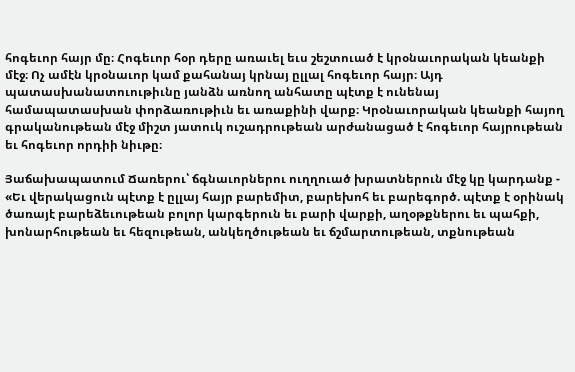հոգեւոր հայր մը։ Հոգեւոր հօր դերը առաւել եւս շեշտուած է կրօնաւորական կեանքի մէջ։ Ոչ ամէն կրօնաւոր կամ քահանայ կրնայ ըլլալ հոգեւոր հայր։ Այդ պատասխանատուութիւնը յանձն առնող անհատը պէտք է ունենայ համապատասխան փորձառութիւն եւ առաքինի վարք։ Կրօնաւորական կեանքի հայող գրականութեան մէջ միշտ յատուկ ուշադրութեան արժանացած է հոգեւոր հայրութեան եւ հոգեւոր որդիի նիւթը։

Յաճախապատում Ճառերու՝ ճգնաւորներու ուղղուած խրատներուն մէջ կը կարդանք - «Եւ վերակացուն պէտք է ըլլայ հայր բարեմիտ, բարեխոհ եւ բարեգործ. պէտք է օրինակ ծառայէ բարեձեւութեան բոլոր կարգերուն եւ բարի վարքի, աղօթքներու եւ պահքի, խոնարհութեան եւ հեզութեան, անկեղծութեան եւ ճշմարտութեան, տքնութեան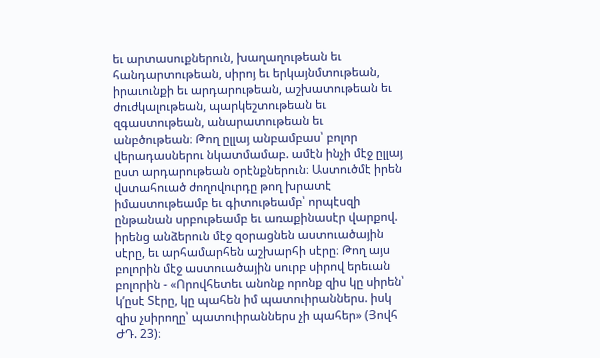եւ արտասուքներուն, խաղաղութեան եւ հանդարտութեան, սիրոյ եւ երկայնմտութեան, իրաւունքի եւ արդարութեան, աշխատութեան եւ ժուժկալութեան, պարկեշտութեան եւ զգաստութեան, անարատութեան եւ անբծութեան։ Թող ըլլայ անբամբաս՝ բոլոր վերադասներու նկատմամաբ. ամէն ինչի մէջ ըլլայ ըստ արդարութեան օրէնքներուն։ Աստուծմէ իրեն վստահուած ժողովուրդը թող խրատէ իմաստութեամբ եւ գիտութեամբ՝ որպէսզի ընթանան սրբութեամբ եւ առաքինասէր վարքով. իրենց անձերուն մէջ զօրացնեն աստուածային սէրը, եւ արհամարհեն աշխարհի սէրը։ Թող այս բոլորին մէջ աստուածային սուրբ սիրով երեւան բոլորին - «Որովհետեւ անոնք որոնք զիս կը սիրեն՝ կʼըսէ Տէրը, կը պահեն իմ պատուիրաններս. իսկ զիս չսիրողը՝ պատուիրաններս չի պահեր» (Յովհ ԺԴ. 23)։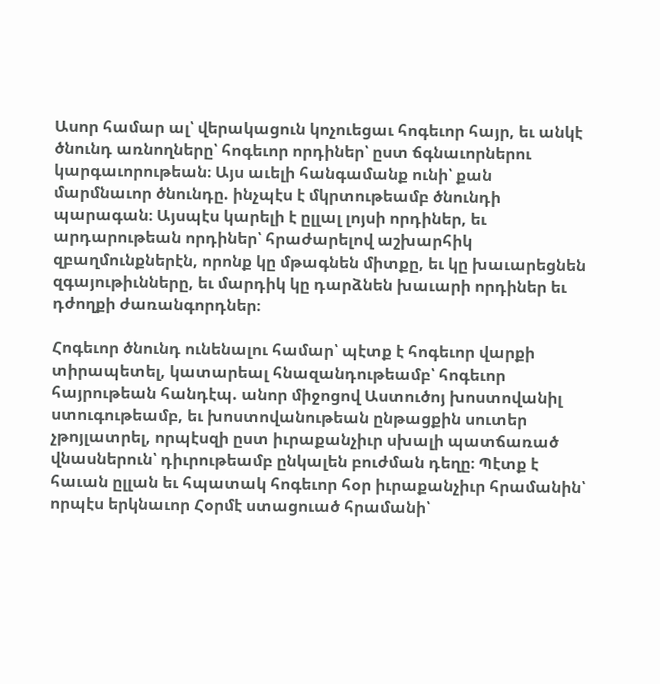Ասոր համար ալ՝ վերակացուն կոչուեցաւ հոգեւոր հայր, եւ անկէ ծնունդ առնողները՝ հոգեւոր որդիներ՝ ըստ ճգնաւորներու կարգաւորութեան։ Այս աւելի հանգամանք ունի՝ քան մարմնաւոր ծնունդը. ինչպէս է մկրտութեամբ ծնունդի պարագան։ Այսպէս կարելի է ըլլալ լոյսի որդիներ, եւ արդարութեան որդիներ՝ հրաժարելով աշխարհիկ զբաղմունքներէն, որոնք կը մթագնեն միտքը, եւ կը խաւարեցնեն զգայութիւնները, եւ մարդիկ կը դարձնեն խաւարի որդիներ եւ դժողքի ժառանգորդներ։

Հոգեւոր ծնունդ ունենալու համար՝ պէտք է հոգեւոր վարքի տիրապետել, կատարեալ հնազանդութեամբ՝ հոգեւոր հայրութեան հանդէպ. անոր միջոցով Աստուծոյ խոստովանիլ ստուգութեամբ, եւ խոստովանութեան ընթացքին սուտեր չթոյլատրել, որպէսզի ըստ իւրաքանչիւր սխալի պատճառած վնասներուն՝ դիւրութեամբ ընկալեն բուժման դեղը։ Պէտք է հաւան ըլլան եւ հպատակ հոգեւոր հօր իւրաքանչիւր հրամանին՝ որպէս երկնաւոր Հօրմէ ստացուած հրամանի՝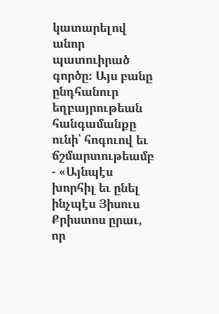կատարելով անոր պատուիրած գործը։ Այս բանը ընդհանուր եղբայրութեան հանգամանքը ունի՝ հոգուով եւ ճշմարտութեամբ - «Այնպէս խորհիլ եւ ընել ինչպէս Յիսուս Քրիստոս ըրաւ, որ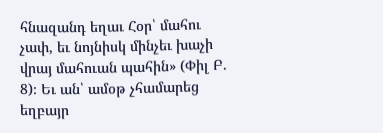հնազանդ եղաւ Հօր՝ մահու չափ, եւ նոյնիսկ մինչեւ խաչի վրայ մահուան պահին» (Փիլ Բ. 8)։ Եւ ան՝ ամօթ չհամարեց եղբայր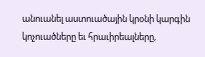անուանել աստուածային կրօնի կարգին կոչուածները եւ հրաւիրեալները,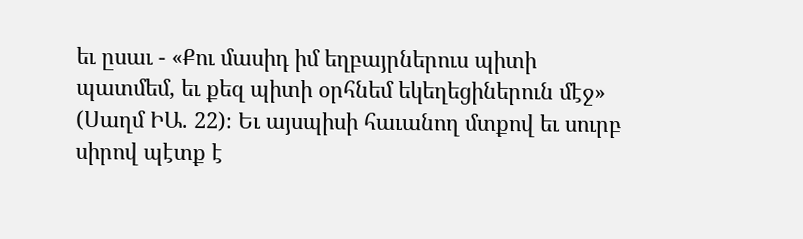եւ ըսաւ - «Քու մասիդ իմ եղբայրներուս պիտի պատմեմ, եւ քեզ պիտի օրհնեմ եկեղեցիներուն մէջ»  (Սաղմ ԻԱ. 22)։ Եւ այսպիսի հաւանող մտքով եւ սուրբ սիրով պէտք է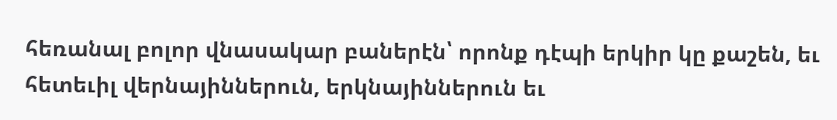հեռանալ բոլոր վնասակար բաներէն՝ որոնք դէպի երկիր կը քաշեն, եւ հետեւիլ վերնայիններուն, երկնայիններուն եւ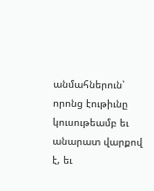անմահներուն՝ որոնց էութիւնը կուսութեամբ եւ անարատ վարքով է, եւ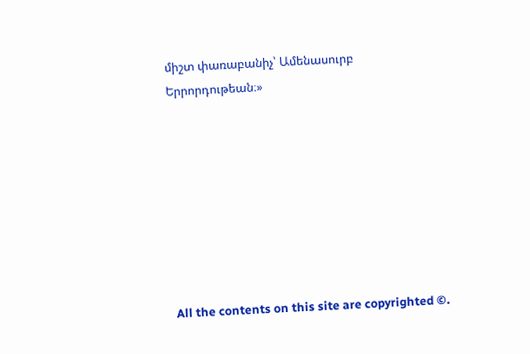միշտ փառաբանիչ՝ Ամենասուրբ Երրորդութեան։»








All the contents on this site are copyrighted ©.